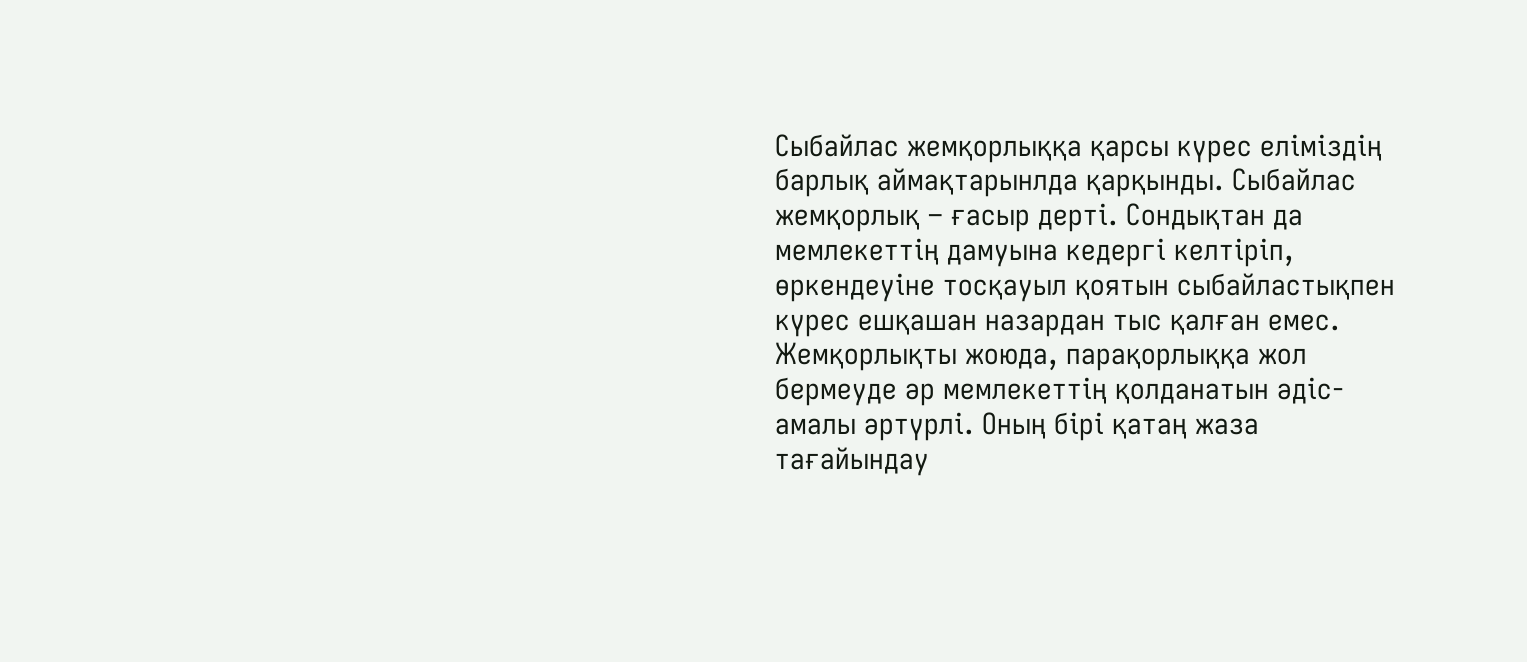Сыбайлас жемқорлыққа қарсы күрес еліміздің барлық аймақтарынлда қарқынды. Сыбайлас жемқорлық – ғасыр дерті. Сондықтан да мемлекеттің дамуына кедергі келтіріп, өркендеуіне тосқауыл қоятын сыбайластықпен күрес ешқашан назардан тыс қалған емес. Жемқорлықты жоюда, парақорлыққа жол бермеуде әр мемлекеттің қолданатын әдіс-амалы әртүрлі. Оның бірі қатаң жаза тағайындау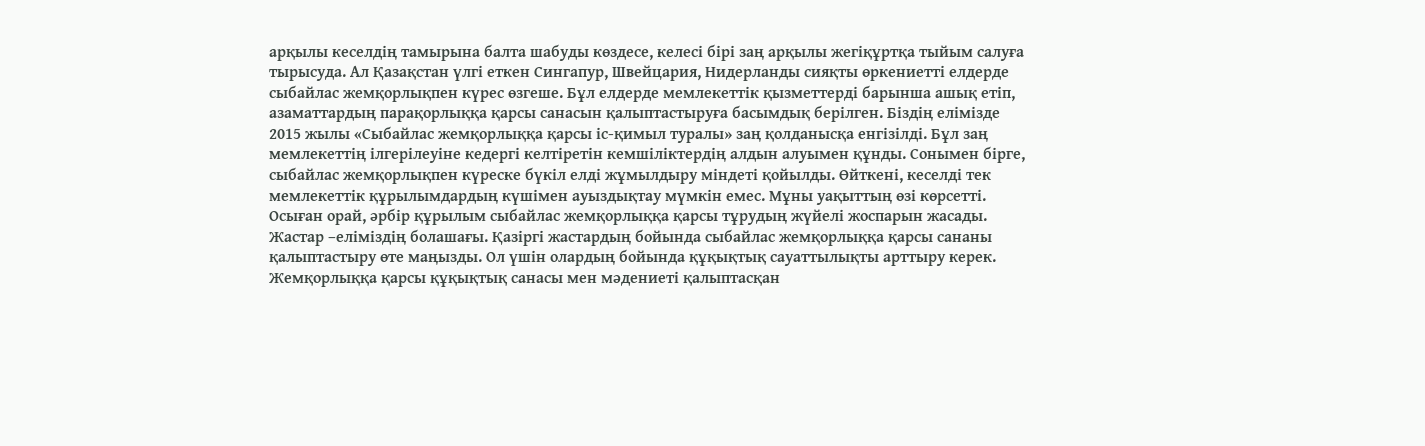арқылы кеселдің тамырына балта шабуды көздесе, келесі бірі заң арқылы жегіқұртқа тыйым салуға тырысуда. Ал Қазақстан үлгі еткен Сингапур, Швейцария, Нидерланды сияқты өркениетті елдерде сыбайлас жемқорлықпен күрес өзгеше. Бұл елдерде мемлекеттік қызметтерді барынша ашық етіп, азаматтардың парақорлыққа қарсы санасын қалыптастыруға басымдық берілген. Біздің елімізде 2015 жылы «Сыбайлас жемқорлыққа қарсы іс-қимыл туралы» заң қолданысқа енгізілді. Бұл заң мемлекеттің ілгерілеуіне кедергі келтіретін кемшіліктердің алдын алуымен құнды. Сонымен бірге, сыбайлас жемқорлықпен күреске бүкіл елді жұмылдыру міндеті қойылды. Өйткені, кеселді тек мемлекеттік құрылымдардың күшімен ауыздықтау мүмкін емес. Мұны уақыттың өзі көрсетті. Осыған орай, әрбір құрылым сыбайлас жемқорлыққа қарсы тұрудың жүйелі жоспарын жасады.
Жастар –еліміздің болашағы. Қазіргі жастардың бойында сыбайлас жемқорлыққа қарсы сананы қалыптастыру өте маңызды. Ол үшін олардың бойында құқықтық сауаттылықты арттыру керек. Жемқорлыққа қарсы құқықтық санасы мен мәдениеті қалыптасқан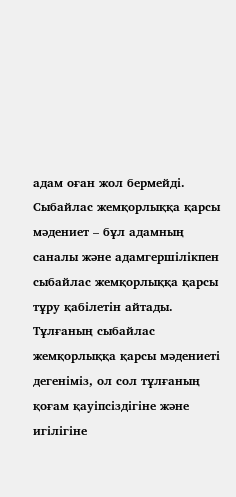адам оған жол бермейді.
Сыбайлас жемқорлыққа қарсы мәдениет – бұл адамның саналы және адамгершілікпен сыбайлас жемқорлыққа қарсы тұру қабілетін айтады.
Тұлғаның сыбайлас жемқорлыққа қарсы мәдениеті дегеніміз, ол сол тұлғаның қоғам қауіпсіздігіне және игілігіне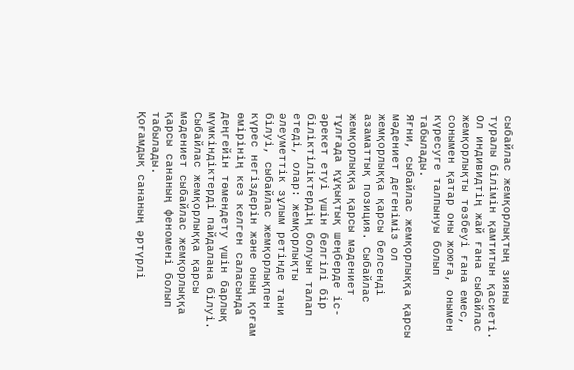сыбайлас жемқорлықтың зияны туралы білімін қамтитын қасиеті. Ол индивидтің жай ғана сыбайлас жемқорлықты төзбеуі ғана емес, сонымен қатар оны жоюға, онымен күресуге талпынуы болып табылады.
Яғни, сыбайлас жемқорлыққа қарсы мәдениет дегеніміз ол жемқорлыққа қарсы белсенді азаматтық позиция. Сыбайлас жемқорлыққа қарсы мәдениет тұлғада құқықтық шеңберде іс-әрекет етуі үшін белгілі бір біліктіліктердің болуын талап етеді, олар: жемқорлықты әлеуметтік зұлым ретінде тани білуі, сыбайлас жемқорлықпен күрес негіздерін және оның қоғам өмірінің кез келген саласында деңгейін төмендету үшін барлық мүмкіндіктерді пайдалана білуі.
Сыбайлас жемқорлыққа қарсы мәдениет сыбайлас жемқорлыққа қарсы сананың феномені болып табылады.
Қоғамдық сананың әртүрлі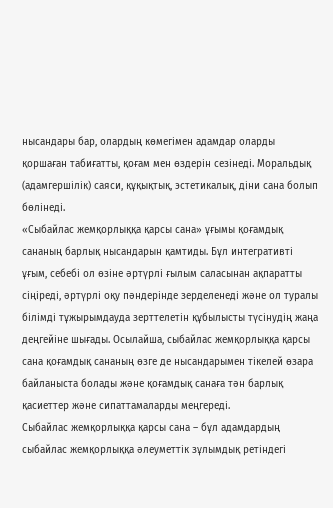нысандары бар, олардың көмегімен адамдар оларды қоршаған табиғатты, қоғам мен өздерін сезінеді. Моральдық (адамгершілік) саяси, құқықтық, эстетикалық, діни сана болып бөлінеді.
«Сыбайлас жемқорлыққа қарсы сана» ұғымы қоғамдық сананың барлық нысандарын қамтиды. Бұл интегративті ұғым, себебі ол өзіне әртүрлі ғылым саласынан ақпаратты сіңіреді, әртүрлі оқу пәндерінде зерделенеді және ол туралы білімді тұжырымдауда зерттелетін құбылысты түсінудің жаңа деңгейіне шығады. Осылайша, сыбайлас жемқорлыққа қарсы сана қоғамдық сананың өзге де нысандарымен тікелей өзара байланыста болады және қоғамдық санаға тән барлық қасиеттер және сипаттамаларды меңгереді.
Сыбайлас жемқорлыққа қарсы сана – бұл адамдардың сыбайлас жемқорлыққа әлеуметтік зұлымдық ретіндегі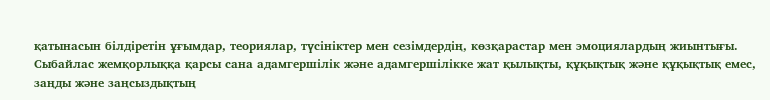қатынасын білдіретін ұғымдар, теориялар, түсініктер мен сезімдердің, көзқарастар мен эмоциялардың жиынтығы.
Сыбайлас жемқорлыққа қарсы сана адамгершілік және адамгершілікке жат қылықты, құқықтық және құқықтық емес, заңды және заңсыздықтың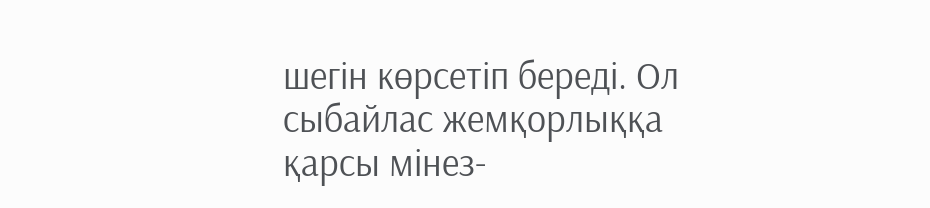шегін көрсетіп береді. Ол сыбайлас жемқорлыққа қарсы мінез-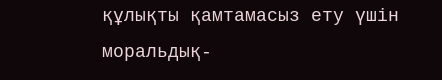құлықты қамтамасыз ету үшін моральдық-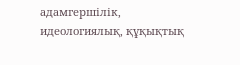адамгершілік, идеологиялық, құқықтық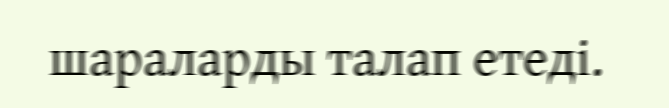шараларды талап етеді.